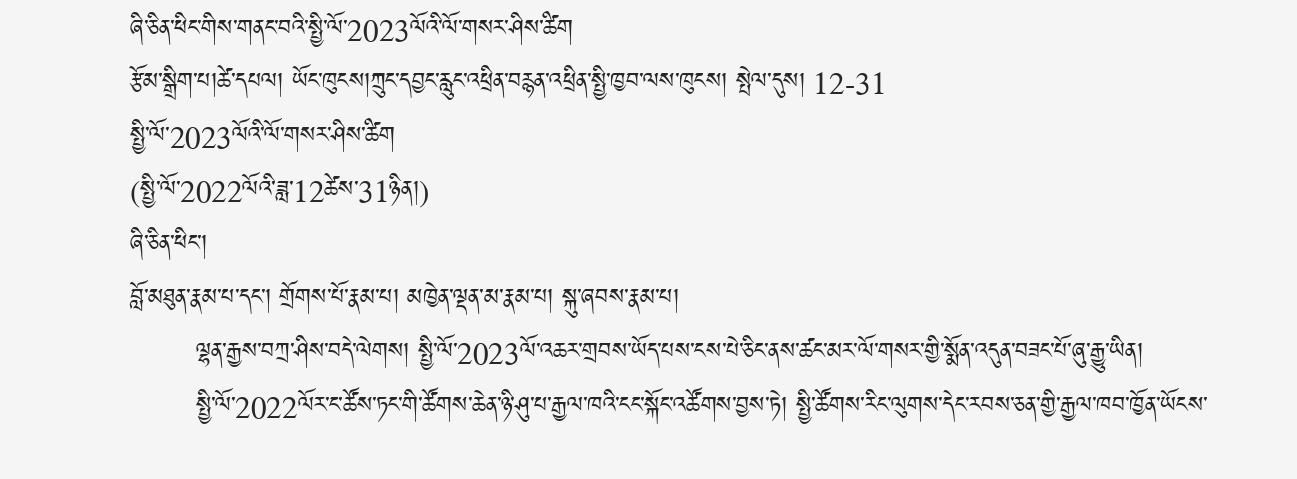ཞི་ཅིན་ཕིང་གིས་གནང་བའི་སྤྱི་ལོ་2023ལོའི་ལོ་གསར་ཤིས་ཚིག
རྩོམ་སྒྲིག་པ།ཚེ་དཔལ། ཡོང་ཁུངས།ཀྲུང་དབྱང་རླུང་འཕྲིན་བརྙན་འཕྲིན་སྤྱི་ཁྱབ་ལས་ཁུངས། སྤེལ་དུས། 12-31
སྤྱི་ལོ་2023ལོའི་ལོ་གསར་ཤིས་ཚིག
(སྤྱི་ལོ་2022ལོའི་ཟླ་12ཚེས་31ཉིན།)
ཞི་ཅིན་ཕིང་།
བློ་མཐུན་རྣམ་པ་དང་། གྲོགས་པོ་རྣམ་པ། མཁྱེན་ལྡན་མ་རྣམ་པ། སྐུ་ཞབས་རྣམ་པ།
        ལྷན་རྒྱས་བཀྲ་ཤིས་བདེ་ལེགས། སྤྱི་ལོ་2023ལོ་འཆར་གྲབས་ཡོད་པས་ངས་པེ་ཅིང་ནས་ཚང་མར་ལོ་གསར་གྱི་སྨོན་འདུན་བཟང་པོ་ཞུ་རྒྱུ་ཡིན།
        སྤྱི་ལོ་2022ལོར་ང་ཚོས་ཏང་གི་ཚོགས་ཆེན་ཉི་ཤུ་པ་རྒྱལ་ཁའི་ངང་སྐོང་འཚོགས་བྱས་ཏེ། སྤྱི་ཚོགས་རིང་ལུགས་དེང་རབས་ཅན་གྱི་རྒྱལ་ཁབ་ཁྱོན་ཡོངས་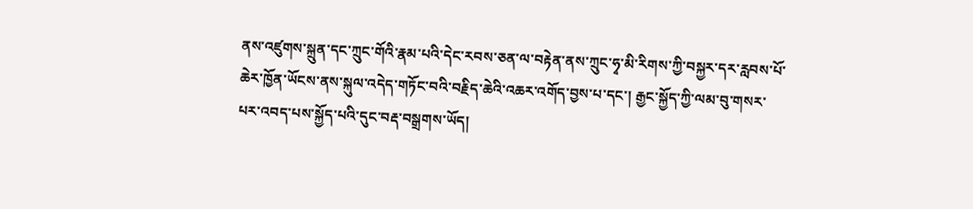ནས་འཛུགས་སྐྲུན་དང་ཀྲུང་གོའི་རྣམ་པའི་དེང་རབས་ཅན་ལ་བརྟེན་ནས་ཀྲུང་ཧྭ་མི་རིགས་ཀྱི་བསྐྱར་དར་རླབས་པོ་ཆེར་ཁྱོན་ཡོངས་ནས་སྐུལ་འདེད་གཏོང་བའི་བརྗིད་ཆེའི་འཆར་འགོད་བྱས་པ་དང་། རྒྱང་སྐྱོད་ཀྱི་ལམ་བུ་གསར་པར་འབད་པས་སྐྱོད་པའི་དུང་བརྡ་བསྒྲགས་ཡོད།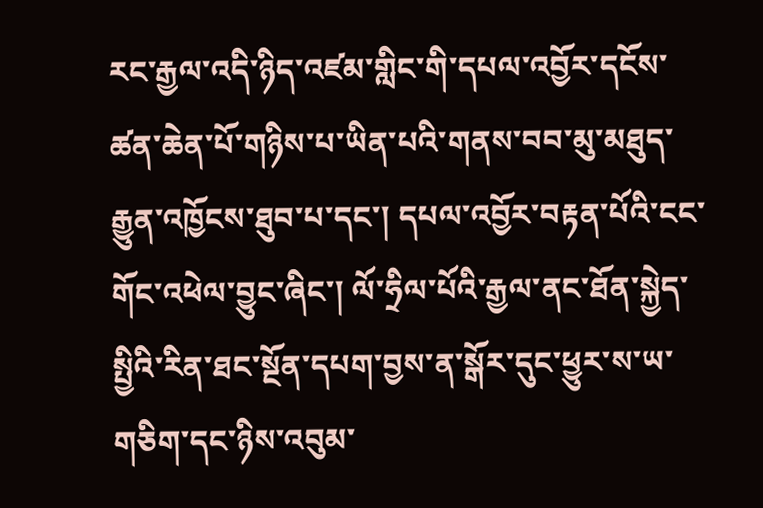རང་རྒྱལ་འདི་ཉིད་འཛམ་གླིང་གི་དཔལ་འབྱོར་དངོས་ཚན་ཆེན་པོ་གཉིས་པ་ཡིན་པའི་གནས་བབ་མུ་མཐུད་རྒྱུན་འཁྱོངས་ཐུབ་པ་དང་། དཔལ་འབྱོར་བརྟན་པོའི་ངང་གོང་འཕེལ་བྱུང་ཞིང་། ལོ་ཧྲིལ་པོའི་རྒྱལ་ནང་ཐོན་སྐྱེད་སྤྱིའི་རིན་ཐང་སྔོན་དཔག་བྱས་ན་སྒོར་དུང་ཕྱུར་ས་ཡ་གཅིག་དང་ཉིས་འབུམ་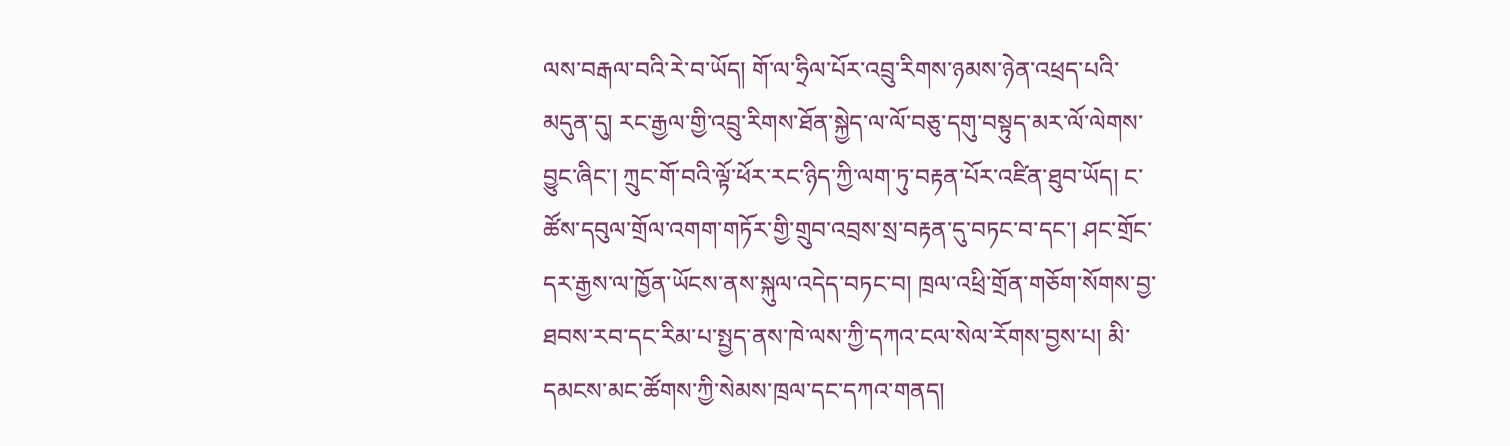ལས་བརྒལ་བའི་རེ་བ་ཡོད། གོ་ལ་ཧྲིལ་པོར་འབྲུ་རིགས་ཉམས་ཉེན་འཕྲད་པའི་མདུན་དུ། རང་རྒྱལ་གྱི་འབྲུ་རིགས་ཐོན་སྐྱེད་ལ་ལོ་བཅུ་དགུ་བསྟུད་མར་ལོ་ལེགས་བྱུང་ཞིང་། ཀྲུང་གོ་བའི་ལྟོ་ཕོར་རང་ཉིད་ཀྱི་ལག་ཏུ་བརྟན་པོར་འཛིན་ཐུབ་ཡོད། ང་ཚོས་དབུལ་གྲོལ་འགག་གཏོར་གྱི་གྲུབ་འབྲས་སྲ་བརྟན་དུ་བཏང་བ་དང་། ཤང་གྲོང་དར་རྒྱས་ལ་ཁྱོན་ཡོངས་ནས་སྐུལ་འདེད་བཏང་བ། ཁྲལ་འཕྲི་གྲོན་གཅོག་སོགས་བྱ་ཐབས་རབ་དང་རིམ་པ་སྤྱད་ནས་ཁེ་ལས་ཀྱི་དཀའ་ངལ་སེལ་རོགས་བྱས་པ། མི་དམངས་མང་ཚོགས་ཀྱི་སེམས་ཁྲལ་དང་དཀའ་གནད།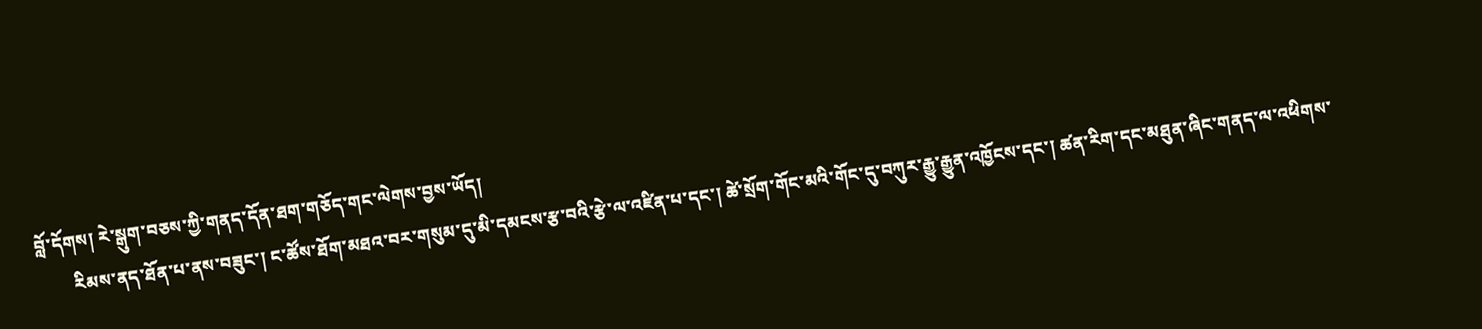བློ་དོགས། རེ་སྒུག་བཅས་ཀྱི་གནད་དོན་ཐག་གཅོད་གང་ལེགས་བྱས་ཡོད།
        རིམས་ནད་ཐོན་པ་ནས་བཟུང་། ང་ཚོས་ཐོག་མཐའ་བར་གསུམ་དུ་མི་དམངས་རྩ་བའི་རྩེ་ལ་འཛིན་པ་དང་། ཚེ་སྲོག་གོང་མའི་གོང་དུ་བཀུར་རྒྱུ་རྒྱུན་འཁྱོངས་དང་། ཚན་རིག་དང་མཐུན་ཞིང་གནད་ལ་འཕིགས་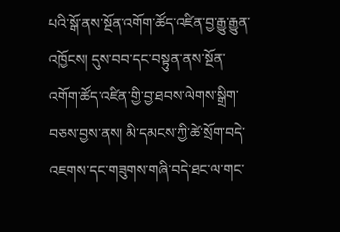པའི་སྒོ་ནས་སྔོན་འགོག་ཚོད་འཛིན་བྱ་རྒྱུ་རྒྱུན་འཁྱོངས། དུས་བབ་དང་བསྟུན་ནས་སྔོན་འགོག་ཚོད་འཛིན་གྱི་བྱ་ཐབས་ལེགས་སྒྲིག་བཅས་བྱས་ནས། མི་དམངས་ཀྱི་ཚེ་སྲོག་བདེ་འཇགས་དང་གཟུགས་གཞི་བདེ་ཐང་ལ་གང་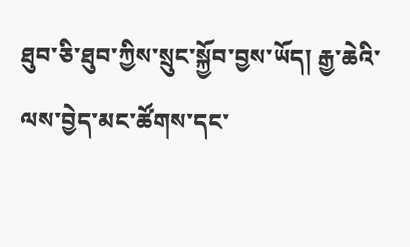ཐུབ་ཅི་ཐུབ་ཀྱིས་སྲུང་སྐྱོབ་བྱས་ཡོད། རྒྱ་ཆེའི་ལས་བྱེད་མང་ཚོགས་དང་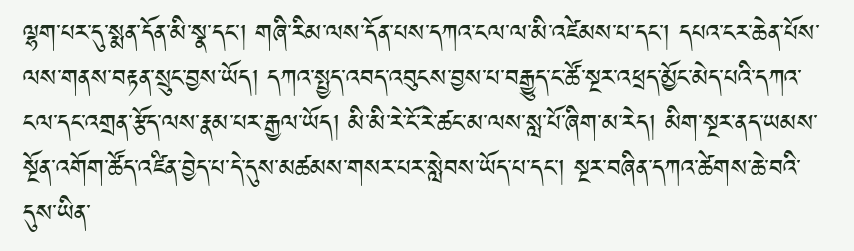ལྷག་པར་དུ་སྨན་དོན་མི་སྣ་དང་། གཞི་རིམ་ལས་དོན་པས་དཀའ་ངལ་ལ་མི་འཛེམས་པ་དང་། དཔའ་ངར་ཆེན་པོས་ལས་གནས་བརྟན་སྲུང་བྱས་ཡོད། དཀའ་སྤྱད་འབད་འབུངས་བྱས་པ་བརྒྱུད་ང་ཚོ་སྔར་འཕྲད་མྱོང་མེད་པའི་དཀའ་ངལ་དང་འགྲན་རྩོད་ལས་རྣམ་པར་རྒྱལ་ཡོད། མི་མི་རེ་ངོ་རེ་ཚང་མ་ལས་སླ་པོ་ཞིག་མ་རེད། མིག་སྔར་ནད་ཡམས་སྔོན་འགོག་ཚོད་འཛིན་བྱེད་པ་དེ་དུས་མཚམས་གསར་པར་སླེབས་ཡོད་པ་དང་། སྔར་བཞིན་དཀའ་ཚེགས་ཆེ་བའི་དུས་ཡིན་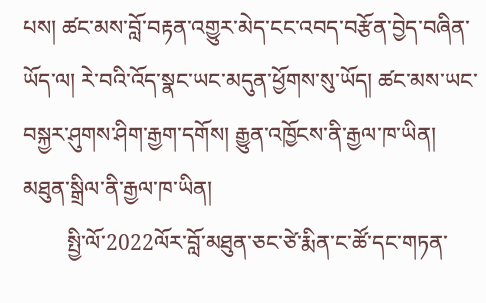པས། ཚང་མས་བློ་བརྟན་འགྱུར་མེད་ངང་འབད་བརྩོན་བྱེད་བཞིན་ཡོད་ལ། རེ་བའི་འོད་སྣང་ཡང་མདུན་ཕྱོགས་སུ་ཡོད། ཚང་མས་ཡང་བསྐྱར་ཤུགས་ཤིག་རྒྱག་དགོས། རྒྱུན་འཁྱོངས་ནི་རྒྱལ་ཁ་ཡིན། མཐུན་སྒྲིལ་ནི་རྒྱལ་ཁ་ཡིན།
        སྤྱི་ལོ་2022ལོར་བློ་མཐུན་ཅང་ཙེ་རྨིན་ང་ཚོ་དང་གཏན་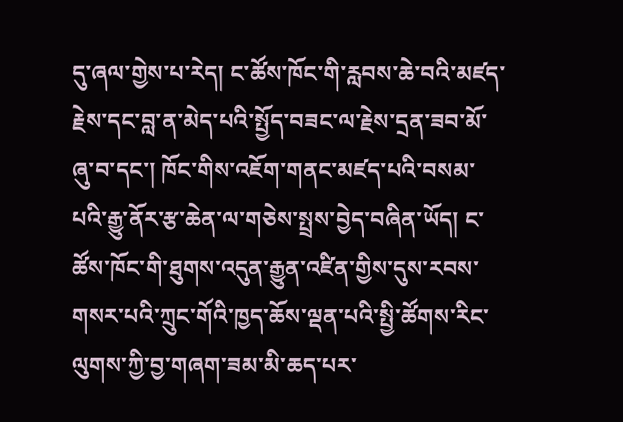དུ་ཞལ་གྱེས་པ་རེད། ང་ཚོས་ཁོང་གི་རླབས་ཆེ་བའི་མཛད་རྗེས་དང་བླ་ན་མེད་པའི་སྤྱོད་བཟང་ལ་རྗེས་དྲན་ཟབ་མོ་ཞུ་བ་དང་། ཁོང་གིས་འཇོག་གནང་མཛད་པའི་བསམ་པའི་རྒྱུ་ནོར་རྩ་ཆེན་ལ་གཅེས་སྤྲས་བྱེད་བཞིན་ཡོད། ང་ཚོས་ཁོང་གི་ཐུགས་འདུན་རྒྱུན་འཛིན་གྱིས་དུས་རབས་གསར་པའི་ཀྲུང་གོའི་ཁྱད་ཆོས་ལྡན་པའི་སྤྱི་ཚོགས་རིང་ལུགས་ཀྱི་བྱ་གཞག་ཟམ་མི་ཆད་པར་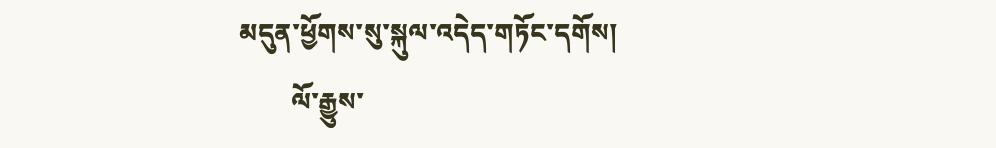མདུན་ཕྱོགས་སུ་སྐུལ་འདེད་གཏོང་དགོས།
        ལོ་རྒྱུས་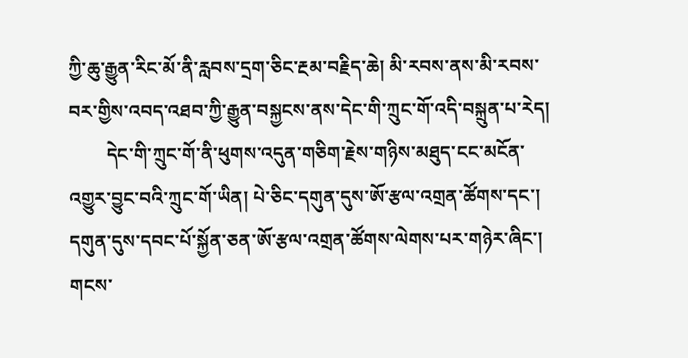ཀྱི་ཆུ་རྒྱུན་རིང་མོ་ནི་རླབས་དྲག་ཅིང་རྔམ་བརྗིད་ཆེ། མི་རབས་ནས་མི་རབས་བར་གྱིས་འབད་འཐབ་ཀྱི་རྒྱུན་བསྐྱངས་ནས་དེང་གི་ཀྲུང་གོ་འདི་བསྐྲུན་པ་རེད།
        དེང་གི་ཀྲུང་གོ་ནི་ཕུགས་འདུན་གཅིག་རྗེས་གཉིས་མཐུད་ངང་མངོན་འགྱུར་བྱུང་བའི་ཀྲུང་གོ་ཡིན། པེ་ཅིང་དགུན་དུས་ཨོ་རྩལ་འགྲན་ཚོགས་དང་། དགུན་དུས་དབང་པོ་སྐྱོན་ཅན་ཨོ་རྩལ་འགྲན་ཚོགས་ལེགས་པར་གཉེར་ཞིང་། གངས་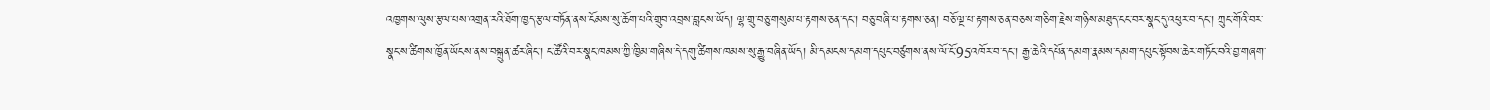འཁྱགས་ལུས་རྩལ་པས་འགྲན་རའི་ཐོག་ཁྱད་རྩལ་བཏོན་ནས་ངོམས་སུ་ཆོག་པའི་གྲུབ་འབྲས་བླངས་ཡོད། ལྷ་གྲུ་བཅུ་གསུམ་པ་རྟགས་ཅན་དང་། བཅུ་བཞི་པ་རྟགས་ཅན། བཅོ་ལྔ་པ་རྟགས་ཅན་བཅས་གཅིག་རྗེས་གཉིས་མཐུད་ངང་བར་སྣང་དུ་འཕུར་བ་དང་། ཀྲུང་གོའི་བར་སྣང་ས་ཚིགས་ཁྱོན་ཡོངས་ནས་བསྐྲུན་ཚར་ཞིང་། ང་ཚོའི་བར་སྣང་ཁམས་ཀྱི་ཁྱིམ་གཞིས་དེ་དགུ་ཚིགས་ཁམས་སུ་རྒྱུ་བཞིན་ཡོད། མི་དམངས་དམག་དཔུང་བཙུགས་ནས་ལོ་ངོ་95འཁོར་བ་དང་། རྒྱ་ཆེའི་དཔོན་དམག་རྣམས་དམག་དཔུང་སྟོབས་ཆེར་གཏོང་བའི་བྱ་གཞག་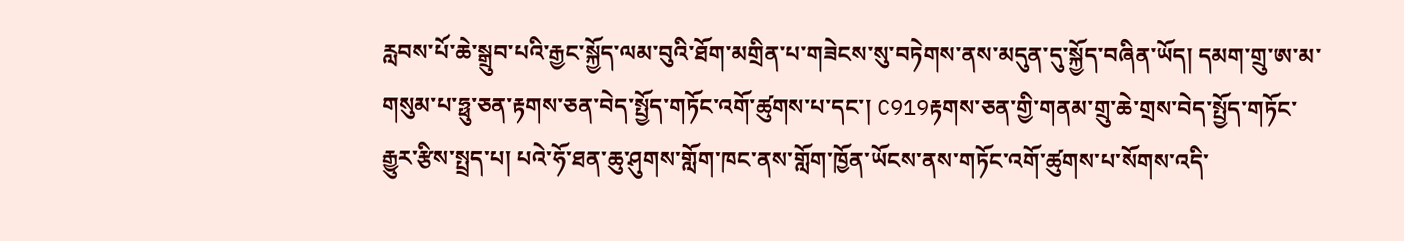རླབས་པོ་ཆེ་སྒྲུབ་པའི་རྒྱང་སྐྱོད་ལམ་བུའི་ཐོག་མགྲིན་པ་གཟེངས་སུ་བཏེགས་ནས་མདུན་དུ་སྐྱོད་བཞིན་ཡོད། དམག་གྲུ་ཨ་མ་གསུམ་པ་ཧྥུ་ཅན་རྟགས་ཅན་བེད་སྤྱོད་གཏོང་འགོ་ཚུགས་པ་དང་། C919རྟགས་ཅན་གྱི་གནམ་གྲུ་ཆེ་གྲས་བེད་སྤྱོད་གཏོང་རྒྱུར་རྩིས་སྤྲད་པ། པའེ་ཧོ་ཐན་ཆུ་ཤུགས་གློག་ཁང་ནས་གློག་ཁྱོན་ཡོངས་ནས་གཏོང་འགོ་ཚུགས་པ་སོགས་འདི་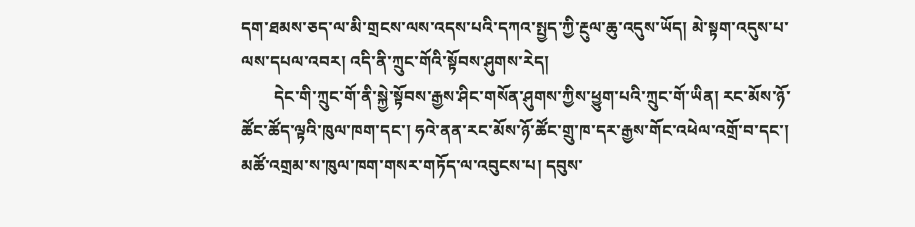དག་ཐམས་ཅད་ལ་མི་གྲངས་ལས་འདས་པའི་དཀའ་སྤྱད་ཀྱི་རྔུལ་ཆུ་འདུས་ཡོད། མེ་སྟག་འདུས་པ་ལས་དཔལ་འབར། འདི་ནི་ཀྲུང་གོའི་སྟོབས་ཤུགས་རེད།
        དེང་གི་ཀྲུང་གོ་ནི་སྐྱེ་སྟོབས་རྒྱས་ཤིང་གསོན་ཤུགས་ཀྱིས་ཕྱུག་པའི་ཀྲུང་གོ་ཡིན། རང་མོས་ཉོ་ཚོང་ཚོད་ལྟའི་ཁུལ་ཁག་དང་། ཧའེ་ནན་རང་མོས་ཉོ་ཚོང་གྲུ་ཁ་དར་རྒྱས་གོང་འཕེལ་འགྲོ་བ་དང་། མཚོ་འགྲམ་ས་ཁུལ་ཁག་གསར་གཏོད་ལ་འབུངས་པ། དབུས་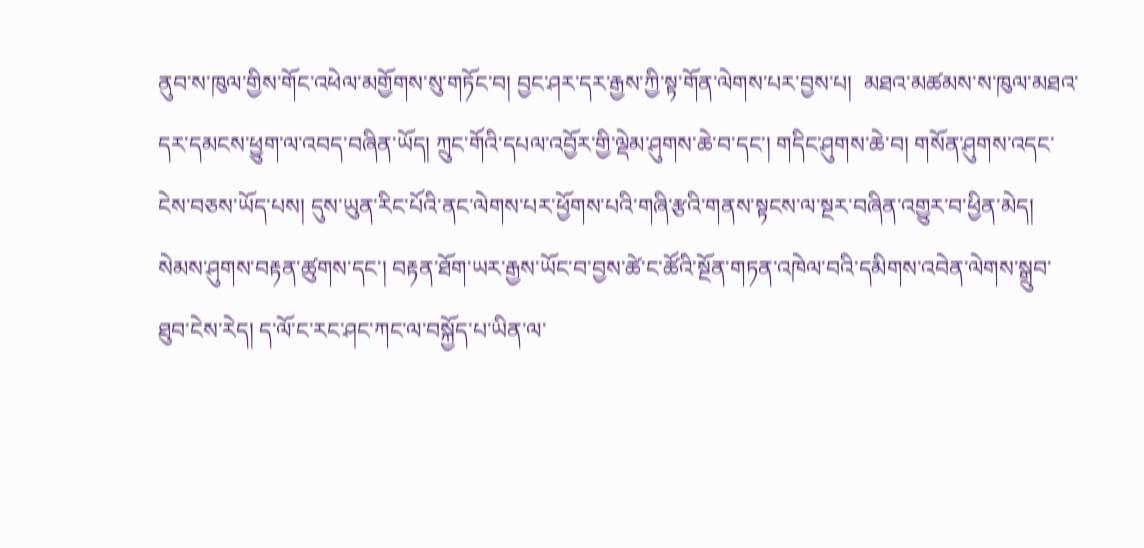ནུབ་ས་ཁུལ་གྱིས་གོང་འཕེལ་མགྱོགས་སུ་གཏོང་བ། བྱང་ཤར་དར་རྒྱས་ཀྱི་སྟ་གོན་ལེགས་པར་བྱས་པ།  མཐའ་མཚམས་ས་ཁུལ་མཐའ་དར་དམངས་ཕྱུག་ལ་འབད་བཞིན་ཡོད། ཀྲུང་གོའི་དཔལ་འབྱོར་གྱི་ལྡེམ་ཤུགས་ཆེ་བ་དང་། གདིང་ཤུགས་ཆེ་བ། གསོན་ཤུགས་འདང་ངེས་བཅས་ཡོད་པས། དུས་ཡུན་རིང་པོའི་ནང་ལེགས་པར་ཕྱོགས་པའི་གཞི་རྩའི་གནས་སྟངས་ལ་སྔར་བཞིན་འགྱུར་བ་ཕྱིན་མེད། སེམས་ཤུགས་བརྟན་ཚུགས་དང་། བརྟན་ཐོག་ཡར་རྒྱས་ཡོང་བ་བྱས་ཚེ་ང་ཚོའི་སྔོན་གཏན་འཁེལ་བའི་དམིགས་འབེན་ལེགས་སྒྲུབ་ཐུབ་ངེས་རེད། ད་ལོ་ང་རང་ཤང་ཀང་ལ་བསྐྱོད་པ་ཡིན་ལ་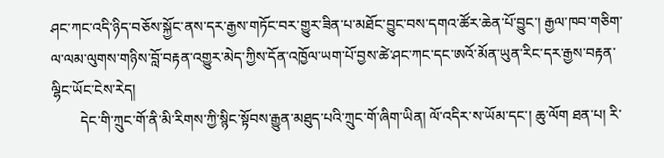ཤང་ཀང་འདི་ཉིད་བཅོས་སྐྱོང་ནས་དར་རྒྱས་གཏོང་བར་གྱུར་ཟིན་པ་མཐོང་བྱུང་བས་དགའ་ཚོར་ཆེན་པོ་བྱུང་། རྒྱལ་ཁབ་གཅིག་ལ་ལམ་ལུགས་གཉིས་བློ་བརྟན་འགྱུར་མེད་ཀྱིས་དོན་འཁྱོལ་ཡག་པོ་བྱས་ཚེ་ཤང་ཀང་དང་ཨའོ་མོན་ཡུན་རིང་དར་རྒྱས་བརྟན་ལྷིང་ཡོང་ངེས་རེད།
        དེང་གི་ཀྲུང་གོ་ནི་མི་རིགས་ཀྱི་སྙིང་སྟོབས་རྒྱུན་མཐུད་པའི་ཀྲུང་གོ་ཞིག་ཡིན། ལོ་འདིར་ས་ཡོམ་དང་། ཆུ་ལོག ཐན་པ། རི་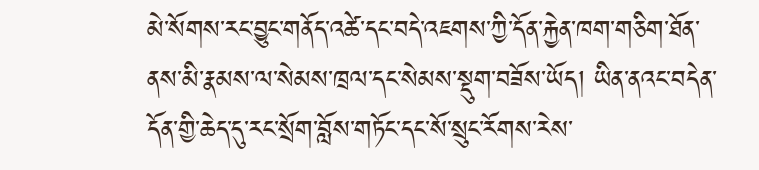མེ་སོགས་རང་བྱུང་གནོད་འཚེ་དང་བདེ་འཇགས་ཀྱི་དོན་རྐྱེན་ཁག་གཅིག་ཐོན་ནས་མི་རྣམས་ལ་སེམས་ཁྲལ་དང་སེམས་སྡུག་བཟོས་ཡོད། ཡིན་ནའང་བདེན་དོན་གྱི་ཆེད་དུ་རང་སྲོག་བློས་གཏོང་དང་སོ་སྲུང་རོགས་རེས་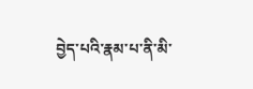བྱེད་པའི་རྣམ་པ་ནི་མི་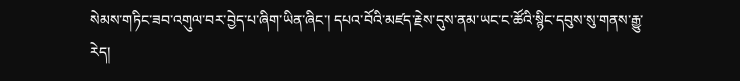སེམས་གཏིང་ཟབ་འགུལ་བར་བྱེད་པ་ཞིག་ཡིན་ཞིང་། དཔའ་བོའི་མཛད་རྗེས་དུས་ནམ་ཡང་ང་ཚོའི་སྙིང་དབུས་སུ་གནས་རྒྱུ་རེད།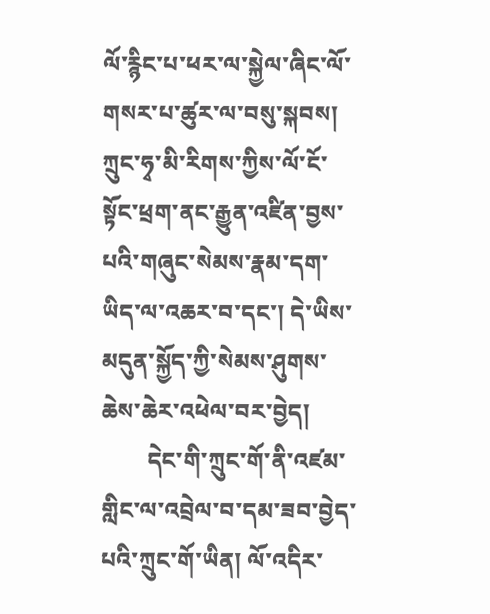ལོ་རྙིང་པ་ཕར་ལ་སྐྱེལ་ཞིང་ལོ་གསར་པ་ཚུར་ལ་བསུ་སྐབས། ཀྲུང་ཧྭ་མི་རིགས་ཀྱིས་ལོ་ངོ་སྟོང་ཕྲག་ནང་རྒྱུན་འཛིན་བྱས་པའི་གཞུང་སེམས་རྣམ་དག་ཡིད་ལ་འཆར་བ་དང་། དེ་ཡིས་མདུན་སྐྱོད་ཀྱི་སེམས་ཤུགས་ཆེས་ཆེར་འཕེལ་བར་བྱེད།
        དེང་གི་ཀྲུང་གོ་ནི་འཛམ་གླིང་ལ་འབྲེལ་བ་དམ་ཟབ་བྱེད་པའི་ཀྲུང་གོ་ཡིན། ལོ་འདིར་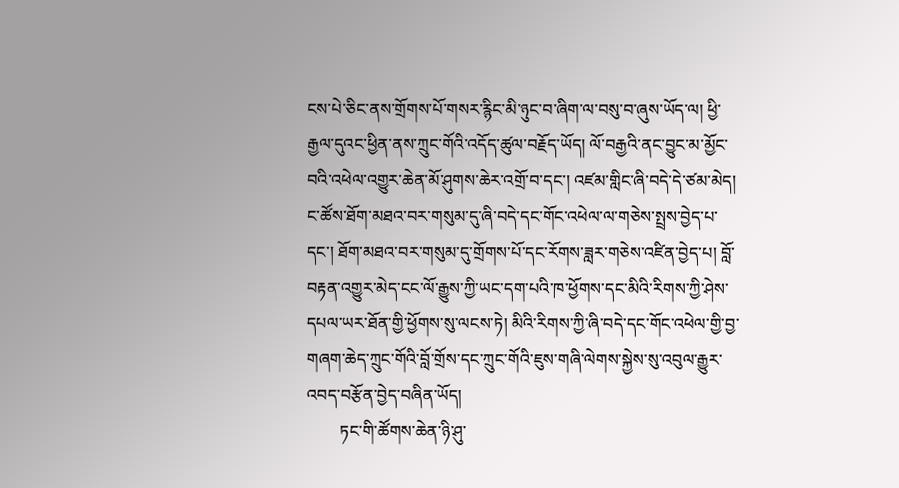ངས་པེ་ཅིང་ནས་གྲོགས་པོ་གསར་རྙིང་མི་ཉུང་བ་ཞིག་ལ་བསུ་བ་ཞུས་ཡོད་ལ། ཕྱི་རྒྱལ་དུའང་ཕྱིན་ནས་ཀྲུང་གོའི་འདོད་ཚུལ་བརྗོད་ཡོད། ལོ་བརྒྱའི་ནང་བྱུང་མ་མྱོང་བའི་འཕེལ་འགྱུར་ཆེན་མོ་ཤུགས་ཆེར་འགྲོ་བ་དང་། འཛམ་གླིང་ཞི་བདེ་དེ་ཙམ་མེད། ང་ཚོས་ཐོག་མཐའ་བར་གསུམ་དུ་ཞི་བདེ་དང་གོང་འཕེལ་ལ་གཅེས་སྤྲས་བྱེད་པ་དང་། ཐོག་མཐའ་བར་གསུམ་དུ་གྲོགས་པོ་དང་རོགས་ཟླར་གཅེས་འཛིན་བྱེད་པ། བློ་བརྟན་འགྱུར་མེད་ངང་ལོ་རྒྱུས་ཀྱི་ཡང་དག་པའི་ཁ་ཕྱོགས་དང་མིའི་རིགས་ཀྱི་ཤེས་དཔལ་ཡར་ཐོན་གྱི་ཕྱོགས་སུ་ལངས་ཏེ། མིའི་རིགས་ཀྱི་ཞི་བདེ་དང་གོང་འཕེལ་གྱི་བྱ་གཞག་ཆེད་ཀྲུང་གོའི་བློ་གྲོས་དང་ཀྲུང་གོའི་ཇུས་གཞི་ལེགས་སྐྱེས་སུ་འབུལ་རྒྱུར་འབད་བརྩོན་བྱེད་བཞིན་ཡོད།
        ཏང་གི་ཚོགས་ཆེན་ཉི་ཤུ་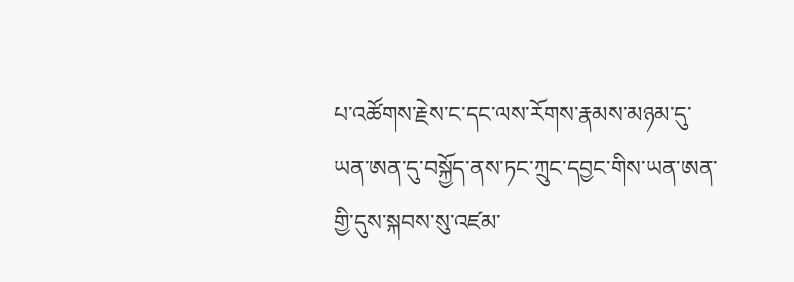པ་འཚོགས་རྗེས་ང་དང་ལས་རོགས་རྣམས་མཉམ་དུ་ཡན་ཨན་དུ་བསྐྱོད་ནས་ཏང་ཀྲུང་དབྱང་གིས་ཡན་ཨན་གྱི་དུས་སྐབས་སུ་འཛམ་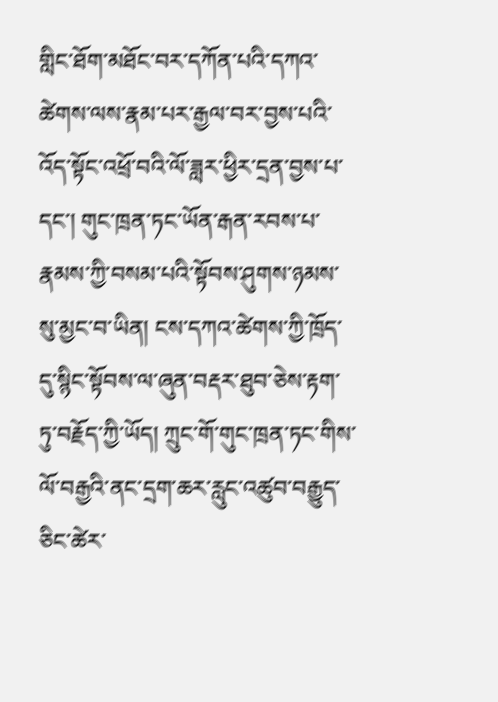གླིང་ཐོག་མཐོང་བར་དཀོན་པའི་དཀའ་ཚེགས་ལས་རྣམ་པར་རྒྱལ་བར་བྱས་པའི་འོད་སྟོང་འཕྲོ་བའི་ལོ་ཟླར་ཕྱིར་དྲན་བྱས་པ་དང་། གུང་ཁྲན་ཏང་ཡོན་རྒན་རབས་པ་རྣམས་ཀྱི་བསམ་པའི་སྟོབས་ཤུགས་ཉམས་སུ་མྱང་བ་ཡིན། ངས་དཀའ་ཚེགས་ཀྱི་ཁྲོད་དུ་སྙིང་སྟོབས་ལ་ཞུན་བརྡར་ཐུབ་ཅེས་རྟག་ཏུ་བརྗོད་ཀྱི་ཡོད། ཀྲུང་གོ་གུང་ཁྲན་ཏང་གིས་ལོ་བརྒྱའི་ནང་དྲག་ཆར་རླུང་འཚུབ་བརྒྱུད་ཅིང་ཚེར་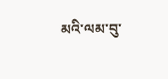མའི་ལམ་བུ་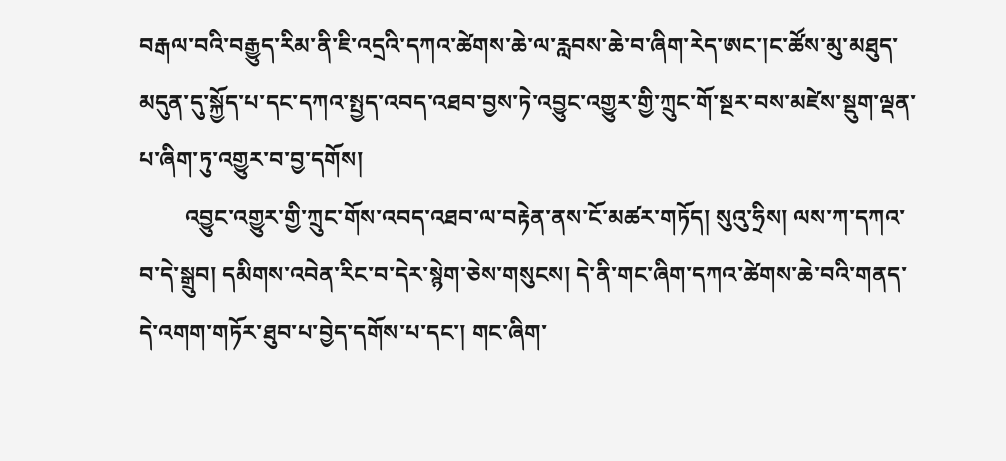བརྒལ་བའི་བརྒྱུད་རིམ་ནི་ཇི་འདྲའི་དཀའ་ཚེགས་ཆེ་ལ་རླབས་ཆེ་བ་ཞིག་རེད་ཨང་།ང་ཚོས་མུ་མཐུད་མདུན་དུ་སྐྱོད་པ་དང་དཀའ་སྤྱད་འབད་འཐབ་བྱས་ཏེ་འབྱུང་འགྱུར་གྱི་ཀྲུང་གོ་སྔར་བས་མཛེས་སྡུག་ལྡན་པ་ཞིག་ཏུ་འགྱུར་བ་བྱ་དགོས།
        འབྱུང་འགྱུར་གྱི་ཀྲུང་གོས་འབད་འཐབ་ལ་བརྟེན་ནས་ངོ་མཚར་གཏོད། སུའུ་ཧྲིས། ལས་ཀ་དཀའ་བ་དེ་སྒྲུབ། དམིགས་འབེན་རིང་བ་དེར་སྙེག་ཅེས་གསུངས། དེ་ནི་གང་ཞིག་དཀའ་ཚེགས་ཆེ་བའི་གནད་དེ་འགག་གཏོར་ཐུབ་པ་བྱེད་དགོས་པ་དང་། གང་ཞིག་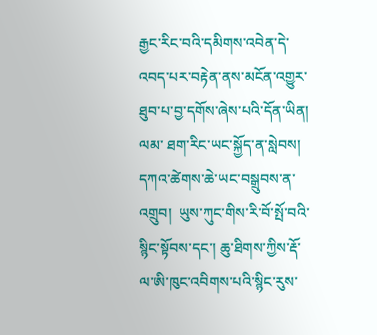རྒྱང་རིང་བའི་དམིགས་འབེན་དེ་འབད་པར་བརྟེན་ནས་མངོན་འགྱུར་ཐུབ་པ་བྱ་དགོས་ཞེས་པའི་དོན་ཡིན། ལམ་ ཐག་རིང་ཡང་སྐྱོད་ན་སླེབས། དཀའ་ཚེགས་ཆེ་ཡང་བསྒྲུབས་ན་འགྲུབ།  ཡུས་ཀུང་གིས་རི་བོ་སྤོ་བའི་སྙིང་སྟོབས་དང་། ཆུ་ཐིགས་ཀྱིས་རྡོ་ལ་ཨི་ཁུང་འབིགས་པའི་སྙིང་རུས་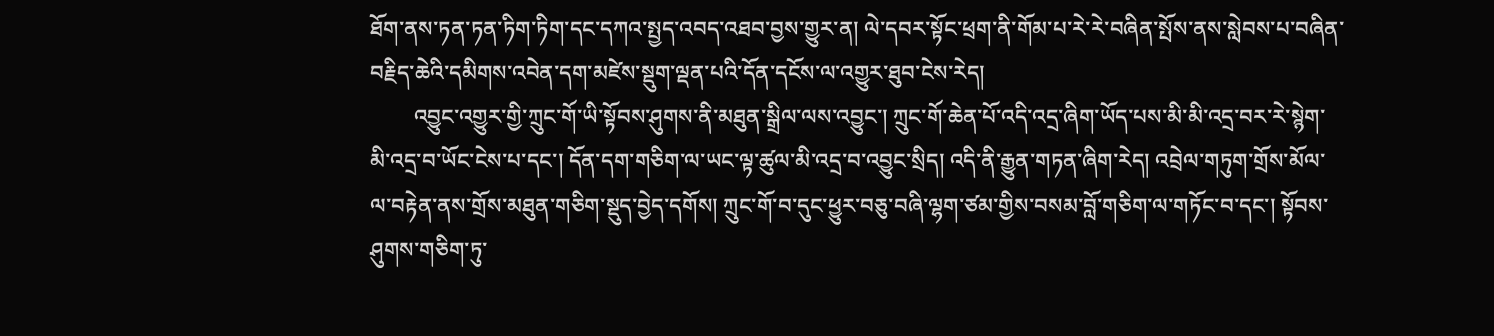ཐོག་ནས་ཏན་ཏན་ཏིག་ཏིག་དང་དཀའ་སྤྱད་འབད་འཐབ་བྱས་གྱུར་ན། ལེ་དབར་སྟོང་ཕྲག་ནི་གོམ་པ་རེ་རེ་བཞིན་སྤོས་ནས་སླེབས་པ་བཞིན་བརྗིད་ཆེའི་དམིགས་འབེན་དག་མཛེས་སྡུག་ལྡན་པའི་དོན་དངོས་ལ་འགྱུར་ཐུབ་ངེས་རེད།
        འབྱུང་འགྱུར་གྱི་ཀྲུང་གོ་ཡི་སྟོབས་ཤུགས་ནི་མཐུན་སྒྲིལ་ལས་འབྱུང་། ཀྲུང་གོ་ཆེན་པོ་འདི་འདྲ་ཞིག་ཡོད་པས་མི་མི་འདྲ་བར་རེ་སྙེག་མི་འདྲ་བ་ཡོང་ངེས་པ་དང་། དོན་དག་གཅིག་ལ་ཡང་ལྟ་ཚུལ་མི་འདྲ་བ་འབྱུང་སྲིད། འདི་ནི་རྒྱུན་གཏན་ཞིག་རེད། འབྲེལ་གཏུག་གྲོས་མོལ་ལ་བརྟེན་ནས་གྲོས་མཐུན་གཅིག་སྡུད་བྱེད་དགོས། ཀྲུང་གོ་བ་དུང་ཕྱུར་བཅུ་བཞི་ལྷག་ཙམ་གྱིས་བསམ་བློ་གཅིག་ལ་གཏོང་བ་དང་། སྟོབས་ཤུགས་གཅིག་ཏུ་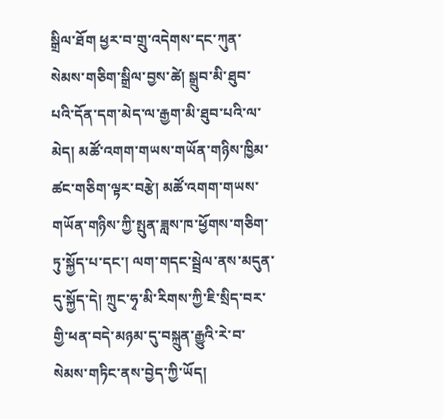སྒྲིལ་ཐོག ཕྱར་བ་གྲུ་འདེགས་དང་ཀུན་སེམས་གཅིག་སྒྲིལ་བྱས་ཚེ། སྒྲུབ་མི་ཐུབ་པའི་དོན་དག་མེད་ལ་རྒྱག་མི་ཐུབ་པའི་ལ་མེད། མཚོ་འགག་གཡས་གཡོན་གཉིས་ཁྱིམ་ཚང་གཅིག་ལྟར་བརྩེ། མཚོ་འགག་གཡས་གཡོན་གཉིས་ཀྱི་སྤུན་ཟླས་ཁ་ཕྱོགས་གཅིག་ཏུ་སྐྱོད་པ་དང་། ལག་གདང་སྦྲེལ་ནས་མདུན་དུ་སྐྱོད་དེ། ཀྲུང་ཧྭ་མི་རིགས་ཀྱི་ཇི་སྲིད་བར་གྱི་ཕན་བདེ་མཉམ་དུ་བསྐྲུན་རྒྱུའི་རེ་བ་སེམས་གཏིང་ནས་བྱེད་ཀྱི་ཡོད།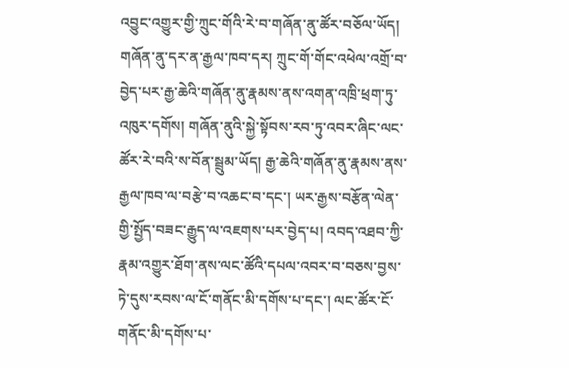འབྱུང་འགྱུར་གྱི་ཀྲུང་གོའི་རེ་བ་གཞོན་ནུ་ཚོར་བཅོལ་ཡོད། གཞོན་ནུ་དར་ན་རྒྱལ་ཁབ་དར། ཀྲུང་གོ་གོང་འཕེལ་འགྲོ་བ་བྱེད་པར་རྒྱ་ཆེའི་གཞོན་ནུ་རྣམས་ནས་འགན་འཁྲི་ཕྲག་ཏུ་འཁུར་དགོས། གཞོན་ནུའི་སྐྱེ་སྟོབས་རབ་ཏུ་འབར་ཞིང་ལང་ཚོར་རེ་བའི་ས་བོན་སྦྲུམ་ཡོད། རྒྱ་ཆེའི་གཞོན་ནུ་རྣམས་ནས་རྒྱལ་ཁབ་ལ་བརྩེ་བ་འཆང་བ་དང་། ཡར་རྒྱས་བརྩོན་ལེན་གྱི་སྤྱོད་བཟང་རྒྱུད་ལ་འཇགས་པར་བྱེད་པ། འབད་འཐབ་ཀྱི་རྣམ་འགྱུར་ཐོག་ནས་ལང་ཚོའི་དཔལ་འབར་བ་བཅས་བྱས་ཏེ་དུས་རབས་ལ་ངོ་གནོང་མི་དགོས་པ་དང་། ལང་ཚོར་ངོ་གནོང་མི་དགོས་པ་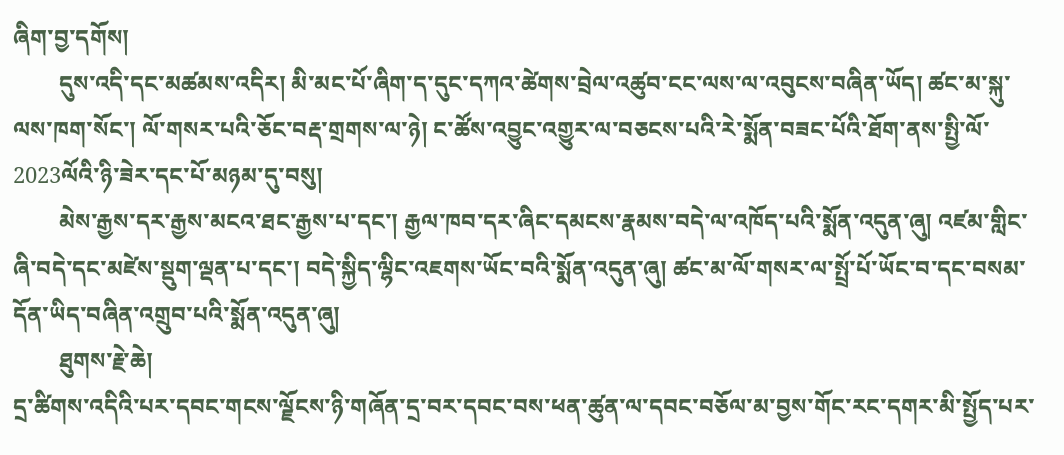ཞིག་བྱ་དགོས།
        དུས་འདི་དང་མཚམས་འདིར། མི་མང་པོ་ཞིག་ད་དུང་དཀའ་ཚེགས་བྲེལ་འཚུབ་ངང་ལས་ལ་འབུངས་བཞིན་ཡོད། ཚང་མ་སྐུ་ལས་ཁག་སོང་། ལོ་གསར་པའི་ཅོང་བརྡ་གྲགས་ལ་ཉེ། ང་ཚོས་འབྱུང་འགྱུར་ལ་བཅངས་པའི་རེ་སྨོན་བཟང་པོའི་ཐོག་ནས་སྤྱི་ལོ་2023ལོའི་ཉི་ཟེར་དང་པོ་མཉམ་དུ་བསུ།
        མེས་རྒྱས་དར་རྒྱས་མངའ་ཐང་རྒྱས་པ་དང་། རྒྱལ་ཁབ་དར་ཞིང་དམངས་རྣམས་བདེ་ལ་འཁོད་པའི་སྨོན་འདུན་ཞུ། འཛམ་གླིང་ཞི་བདེ་དང་མཛེས་སྡུག་ལྡན་པ་དང་། བདེ་སྐྱིད་ལྷིང་འཇགས་ཡོང་བའི་སྨོན་འདུན་ཞུ། ཚང་མ་ལོ་གསར་ལ་སྤྲོ་པོ་ཡོང་བ་དང་བསམ་དོན་ཡིད་བཞིན་འགྲུབ་པའི་སྨོན་འདུན་ཞུ།
        ཐུགས་རྗེ་ཆེ།
དྲ་ཚིགས་འདིའི་པར་དབང་གངས་ལྗོངས་ཉི་གཞོན་དྲ་བར་དབང་བས་ཕན་ཚུན་ལ་དབང་བཅོལ་མ་བྱས་གོང་རང་དགར་མི་སྤྱོད་པར་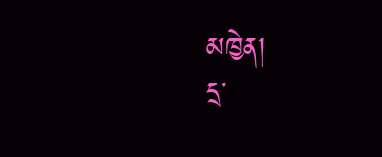མཁྱེན།
དྲ་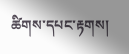ཚིགས་དཔང་རྟགས།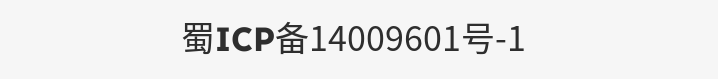蜀ICP备14009601号-1